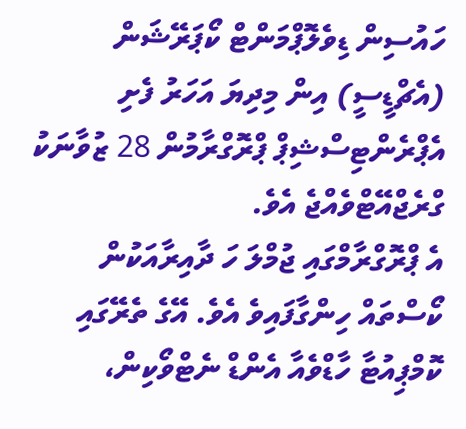ހައުސިން ޑިވެލޮޕްމަންޓް ކޯޕަރޭޝަން (އެޗްޑީސީ) އިން މިދިޔަ އަހަރު ފެށި އެޕްރެންޓިސްޝިޕް ޕްރޮގްރާމުން 28 ޒުވާނަކު ގްރެޖްއޭޓްވެއްޖެ އެވެ.
އެ ޕްރޮގްރާމްގައި ޖުމްލަ ހަ ދާއިރާއަކުން ކޯސްތައް ހިންގާފައިވެ އެވެ. އޭގެ ތެރޭގައި ކޮމްޕިއުޓާ ހާޑްވެއާ އެންޑް ނެޓްވޯކިން،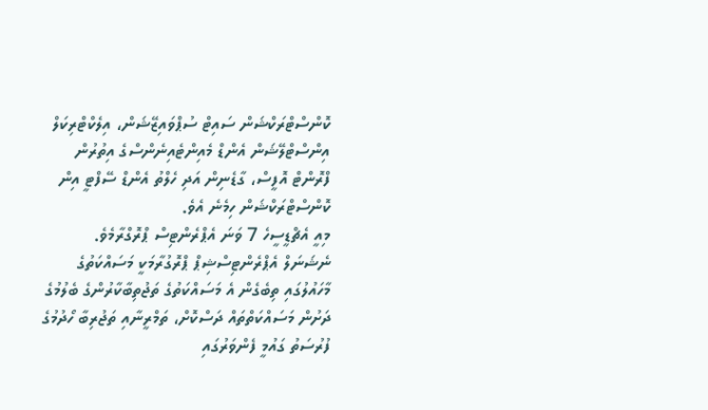ކޮންސްޓްރަކްޝަން ސައިޓް ސުޕްވައިޒޭޝަން، އިލެކްޓްރިކަލް އިންސްޓްލޭޝަން އެންޑް މެއިންޓެއިނެންސްގެ އިތުރުން ފްރޮންޓް އޮފީސް، ގާޑެނިން އަދި ހެލްތު އެންޑް ސޭފްޓީ އިން ކޮންސްޓްރަކްޝަން ހިމެނެ އެވެ.
މިއީ އެޗްޑީސީހެ 7 ވަނަ އެޕްރެންޓިސް ޕްރޮގްރާމެވެ.
ނެޝަނަލް އެޕްރެންޓިސްޝިޕް ޕްރޮގުރާމަކީ މަސައްކަތުގެ މާހައުލުގައި ތިބެގެން އެ މަސައްކަތުގެ ތަޖުތިބާކާރުންގެ ބެލުމުގެ ދަށުން މަސައްކަތްތައް ދަސްކޮށް، ތަމްރީނާއި ތަޖުރިބާ ހޯދުމުގެ ފުރުސަތު ގައުމީ ފެންވަރުގައި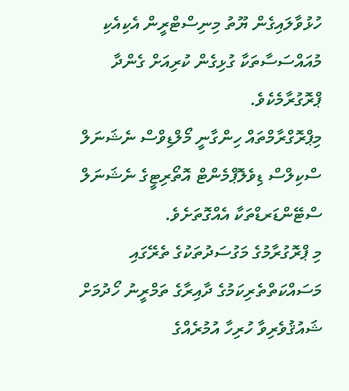ހުޅުވާލައިގެން ޔޫތު މިނިސްޓްރީން އެކިއެކި މުއައްސަސާތަކާ ގުޅިގެން ކުރިއަށް ގެންދާ ޕްރޮގުރާމެކެވެ.
މިޕްރޮގްރާމްތައް ހިންގާނީ މޯލްޑިވްސް ނެޝަނަލް ސްކިލްސް ޑިވެލޮޕްމެންޓް އޮތޯރިޓީގެ ނެޝަނަލް ސްޓޭންޑަރޑްތަކާ އެއްގޮތަށެވެ.
މި ޕްރޮގުރާމުގެ މަގުސަދުތަކުގެ ތެރޭގައި މަސައްކަތްތެރިކަމުގެ ދާއިރާގެ ތަމްރީނު ހޯދުމަށް ޝައުޤުވެރިވާ ހުރިހާ އުމުރެއްގެ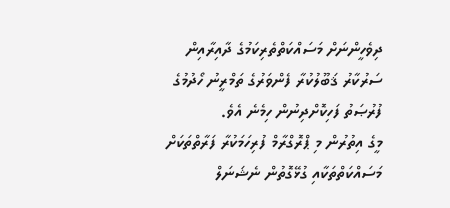ދިވެހީންނަށް މަސައްކަތްތެރިކަމުގެ ދާއިރާއިން ސަރުކާރު ޤަބޫލުކުރާ ފެންވަރުގެ ތަމްރީނު ހޯދުމުގެ ފުރުޞަތު ފަހިކޮށްދިނުން ހިމެނެ އެވެ.
މީގެ އިތުރުން މި ޕްރޮގްރާމް ފުރިހަމަކުރާ ފަރާތްތަކަށް މަސައްކަތްތަކާއި ގުޅޭގޮތުން ނެޝަނަލް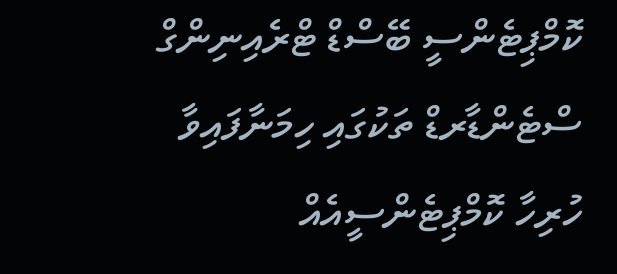ކޮމްޕިޓެންސީ ބޭސްޑް ޓްރެއިނިންގް ސްޓެންޑާރޑް ތަކުގައި ހިމަނާފައިވާ ހުރިހާ ކޮމްޕިޓެންސީއެއް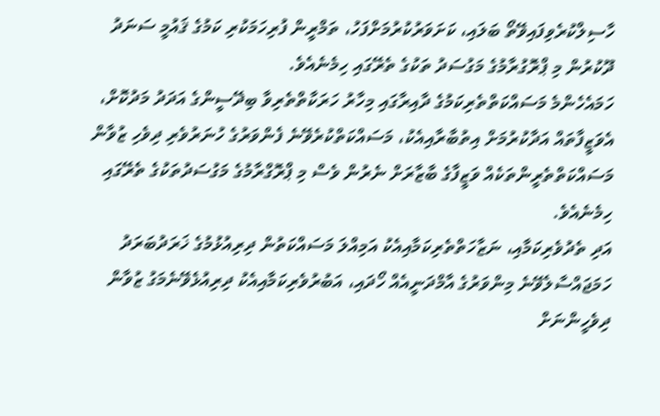ހާސިލްކުރެވިފައިވޭތޯ ބަލައި، ކަށަވަރުކުރުމަށްފަހު، ތަމްރީން ފުރިހަމަކުރި ކަމުގެ ޤައުމީ ސަނަދު ދޫކުރުން މި ޕްރޮގުރާމުގެ މަގުސަދު ތަކުގެ ތެރޭގައި ހިމެނެއެވެ.
ހަމައެހެންމެ މަސައްކަތްތެރިކަމުގެ ދާއިރާގައި މިހާރު ހަރަކާތްތެރިވާ ބިދޭސީންގެ އަދަދު މަދުކޮށް، އެވަޒީފާތައް އަދާކުރުމަށް އިތުބާރާއިއެކު، މަސައްކަތްކުރެވޭނެ ފެންވަރުގެ ހުނަރުވެރި ދިވެހި ޒުވާން މަސައްކަތްތެރީންތަކެއް ވަޒީފާގެ ބާޒާރަށް ނެރުން ވެސް މި ޕްރޮގްރާމުގެ މަގުސަދުތަކުގެ ތެރޭގައި ހިމެނެއެވެ.
އަދި ތެދުވެރިކަމާއި، ނަޒާހަތްތެރިކަމާއިއެކު އަމިއްލަ މަސައްކަތުން ދިރިއުޅުމުގެ ޚަރަދުބަރަދު ހަމަޖައްސާލެވޭނެ މިންވަރުގެ އާމްދަނީއެއް ހޯދައި، އަބުރުވެރިކަމާއިއެކު ދިރިއުޅެވޭނެމަގު ޒުވާން ދިވެހީންނަށް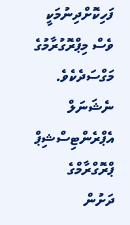ފަހިކޮށްދިނުމަކީ ވެސް މިޕްރޮގުރާމުގެ މަގްސަދެކެވެ.
ނެޝަނަލް އެޕްރެންޓިސްޝިޕް ޕްރޮގްރާމްގެ ދަށުން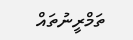ތަމްރީނުތައް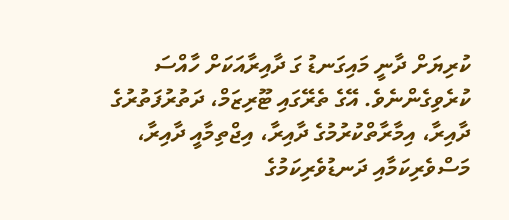ކުރިޔަށް ދާނީ މައިގަނޑު ގަ ދާއިރާއަކަށް ހާއްސަ ކުރެވިގެންނެވެ. އޭގެ ތެރޭގައި ޓޫރިޒަމް، ދަތުރުފަތުރުގެ ދާއިރާ، އިމާރާތްކުރުމުގެ ދާއިރާ، އިޖްތިމާއީ ދާއިރާ، މަސްވެރިކަމާއި ދަނޑުވެރިކަމުގެ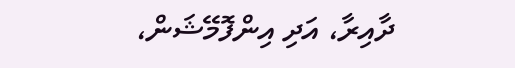ދާއިރާ، އަދި އިންފޮމޭޝަން،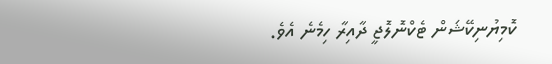ކޮމިޔުނިކޭޝަން ޓެކްނޮލޮޖީ ދާއިރާ ހިމެނެ އެވެ.